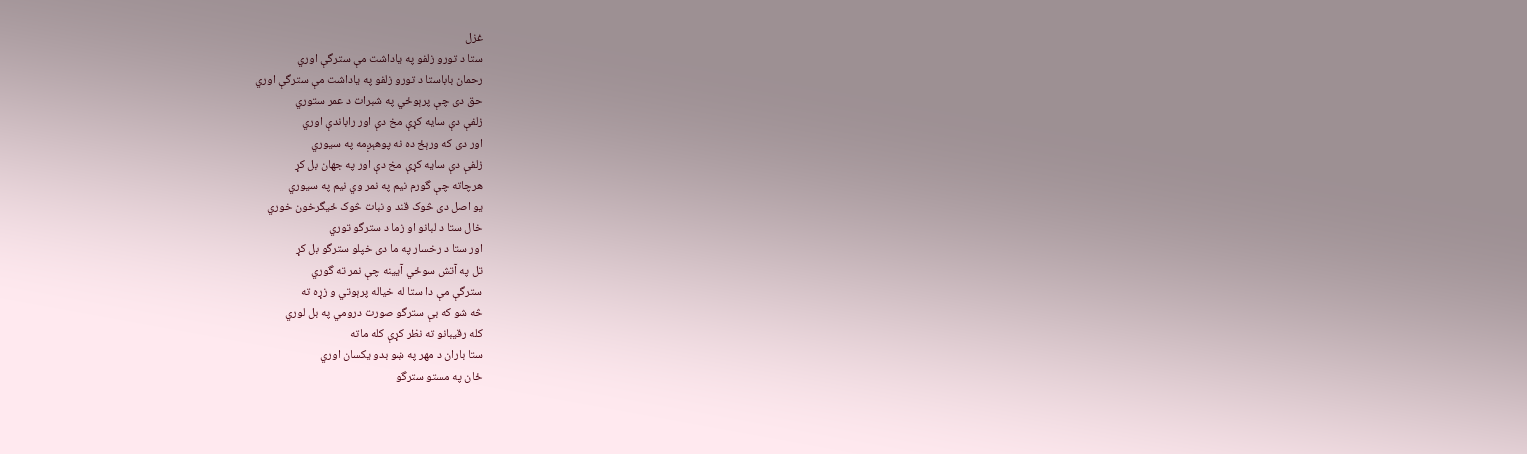غزل
ستا د تورو زلفو په ياداشت مې سترگې اوري
رحمان باباستا د تورو زلفو په ياداشت مې سترگې اوري
حق دی چې پرېوځي په شبرات د عمر ستوري
زلفې دې سايه کړې مخ دې اور راباندې اوري
اور دی که ورېځ ده نه پوهېږمه په سيوري
زلفې دې سايه کړې مخ دې اور په جهان بل کړ
هرچاته چې گورم نيم په نمر وي نيم په سيوري
يو اصل دی څوک قند و نبات څوک ځيگرخون خوري
خال ستا د لبانو او زما د سترگو توري
اور ستا د رخسار په ما دی خپلو سترگو بل کړ
تل په آتش سوځي آيينه چې نمر ته گوري
سترگې مې دا ستا له خياله پرېوتي و زړه ته
څه شو که بې سترگو صورت درومي په بل لوري
کله رقيبانو ته نظر کړې کله ماته
ستا باران د مهر په ښو بدو يکسان اوري
ځان په مستو سترگو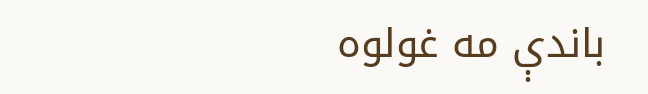باندې مه غولوه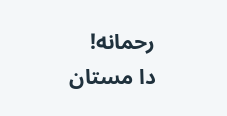رحمانه!
دا مستان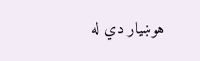هوښيار دي له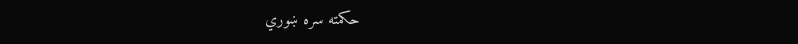حکمته سره ښوري